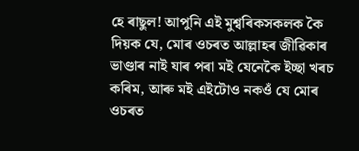হে ৰাছুল! আপুনি এই মুশ্বৰিকসকলক কৈ দিয়ক যে, মোৰ ওচৰত আল্লাহৰ জীৱিকাৰ ভাণ্ডাৰ নাই যাৰ পৰা মই যেনেকৈ ইচ্ছা খৰচ কৰিম, আৰু মই এইটোও নকওঁ যে মোৰ ওচৰত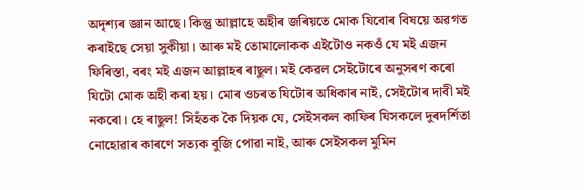অদৃশ্যৰ জ্ঞান আছে। কিন্তু আল্লাহে অহীৰ জৰিয়তে মোক যিবোৰ বিষয়ে অৱগত কৰাইছে সেয়া সুকীয়া। আৰু মই তোমালোকক এইটোও নকওঁ যে মই এজন ফিৰিস্তা, বৰং মই এজন আল্লাহৰ ৰাছুল। মই কেৱল সেইটোৰে অনুসৰণ কৰো যিটো মোক অহী কৰা হয়। মোৰ ওচৰত যিটোৰ অধিকাৰ নাই, সেইটোৰ দাবী মই নকৰো। হে ৰাছুল! সিহঁতক কৈ দিয়ক যে, সেইসকল কাফিৰ যিসকলে দুৰদৰ্শিতা নোহোৱাৰ কাৰণে সত্যক বুজি পোৱা নাই, আৰু সেইসকল মুমিন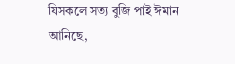যিসকলে সত্য বুজি পাই ঈমান আনিছে,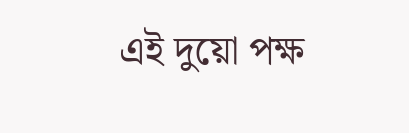এই দুয়ো পক্ষ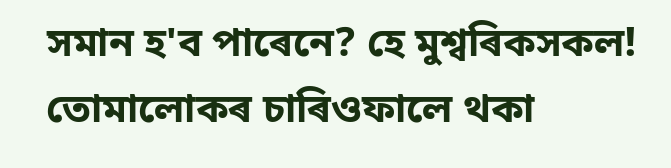সমান হ'ব পাৰেনে? হে মুশ্বৰিকসকল! তোমালোকৰ চাৰিওফালে থকা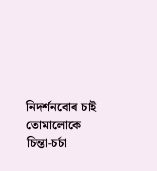নিদৰ্শনবোৰ চাই তোমালোকে চিন্তা-চৰ্চা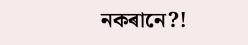নকৰানে?!